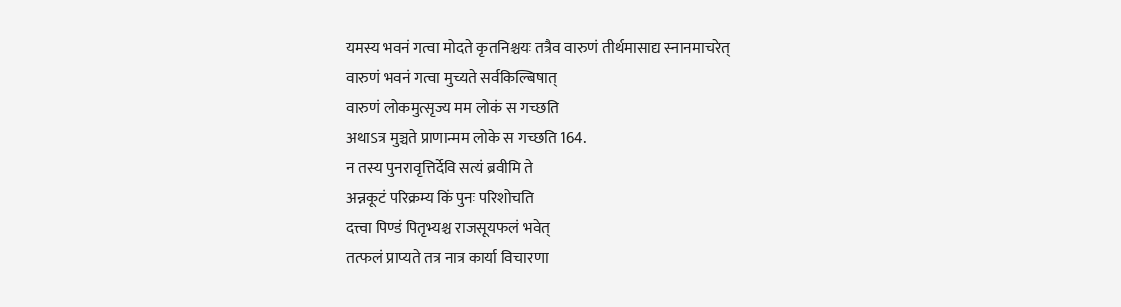यमस्य भवनं गत्वा मोदते कृतनिश्चयः तत्रैव वारुणं तीर्थमासाद्य स्नानमाचरेत्
वारुणं भवनं गत्वा मुच्यते सर्वकिल्बिषात्
वारुणं लोकमुत्सृज्य मम लोकं स गच्छति
अथाऽत्र मुञ्चते प्राणान्मम लोके स गच्छति 164.
न तस्य पुनरावृत्तिर्देवि सत्यं ब्रवीमि ते
अन्नकूटं परिक्रम्य किं पुनः परिशोचति
दत्त्वा पिण्डं पितृभ्यश्च राजसूयफलं भवेत्
तत्फलं प्राप्यते तत्र नात्र कार्या विचारणा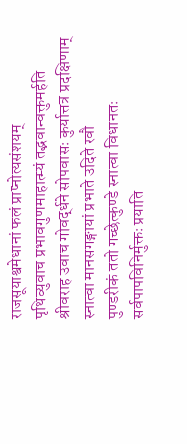राजसूयाश्वमेधानां फलं प्राप्नोत्यसंशयम्
पृथिव्युवाच प्रभावगुणमाहात्म्यं तद्भवान्वक्तुमर्हति
श्रीवराह उवाच गोवर्द्धने सोपवासः कुर्यात्तत्र प्रदक्षिणाम्
स्नात्वा मानसगङ्गायां प्रभाते उदिते रवौ
पुण्डरीकं ततो गच्छेत्कुण्डे स्नात्वा विधानतः
सर्वपापविनिर्मुक्तः प्रयाति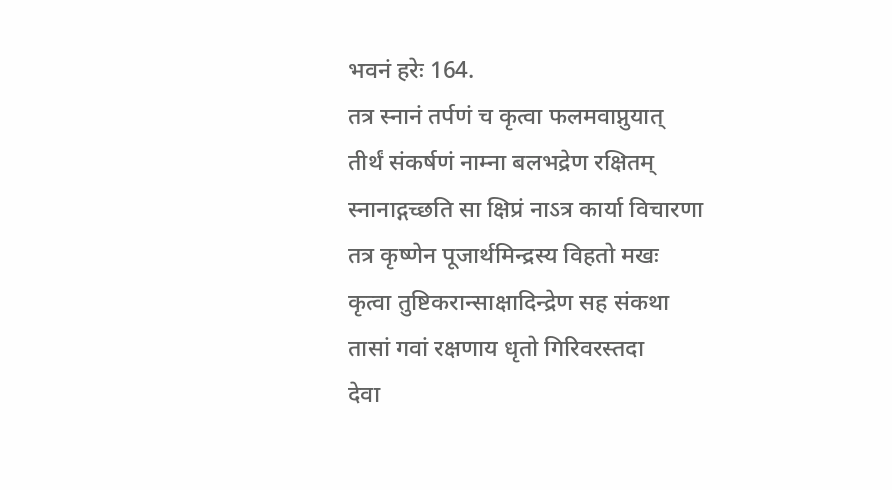भवनं हरेः 164.
तत्र स्नानं तर्पणं च कृत्वा फलमवाप्नुयात्
तीर्थं संकर्षणं नाम्ना बलभद्रेण रक्षितम्
स्नानाद्गच्छति सा क्षिप्रं नाऽत्र कार्या विचारणा
तत्र कृष्णेन पूजार्थमिन्द्रस्य विहतो मखः
कृत्वा तुष्टिकरान्साक्षादिन्द्रेण सह संकथा
तासां गवां रक्षणाय धृतो गिरिवरस्तदा
देवा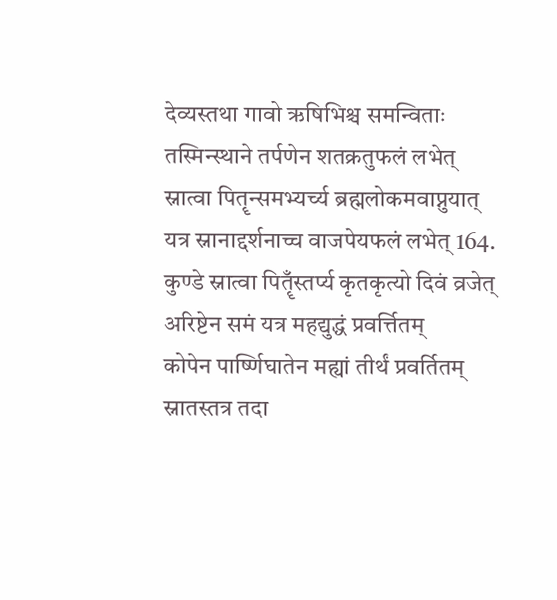देव्यस्तथा गावो ऋषिभिश्च समन्विताः
तस्मिन्स्थाने तर्पणेन शतक्रतुफलं लभेत्
स्नात्वा पितॄन्समभ्यर्च्य ब्रह्मलोकमवाप्नुयात्
यत्र स्नानाद्दर्शनाच्च वाजपेयफलं लभेत् 164.
कुण्डे स्नात्वा पितॄँस्तर्प्य कृतकृत्यो दिवं व्रजेत्
अरिष्टेन समं यत्र महद्युद्धं प्रवर्त्तितम्
कोपेन पार्ष्णिघातेन मह्यां तीर्थं प्रवर्तितम्
स्नातस्तत्र तदा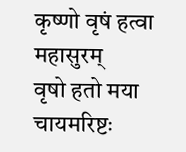कृष्णो वृषं हत्वा महासुरम्
वृषो हतो मया चायमरिष्टः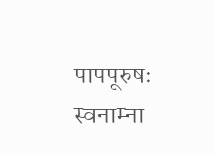पापपूरुषः
स्वनाम्ना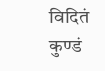विदितं कुण्डं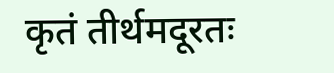कृतं तीर्थमदूरतः